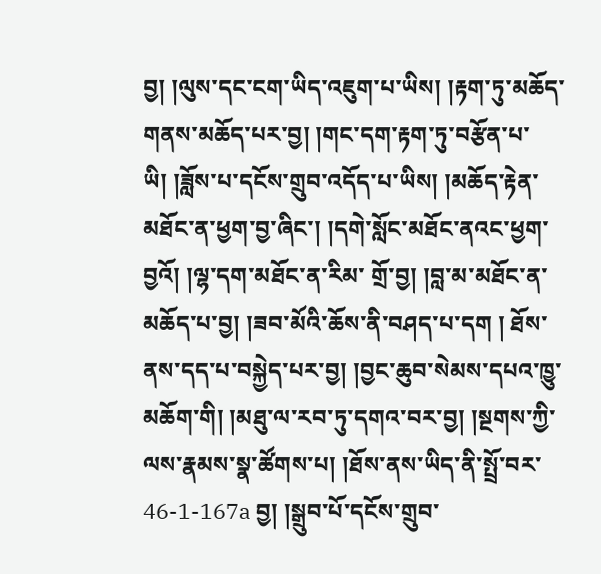བྱ། །ལུས་དང་ངག་ཡིད་འཇུག་པ་ཡིས། །རྟག་ཏུ་མཆོད་གནས་མཆོད་པར་བྱ། །གང་དག་རྟག་ཏུ་བརྩོན་པ་ཡི། །ཟློས་པ་དངོས་གྲུབ་འདོད་པ་ཡིས། །མཆོད་རྟེན་མཐོང་ན་ཕྱག་བྱ་ཞིང་། །དགེ་སློང་མཐོང་ནའང་ཕྱག་བྱའོ། །ལྷ་དག་མཐོང་ན་རིམ་ གྲོ་བྱ། །བླ་མ་མཐོང་ན་མཆོད་པ་བྱ། །ཟབ་མོའི་ཆོས་ནི་བཤད་པ་དག ། ཐོས་ནས་དད་པ་བསྐྱེད་པར་བྱ། །བྱང་ཆུབ་སེམས་དཔའ་ཁྱུ་མཆོག་གི། །མཐུ་ལ་རབ་ཏུ་དགའ་བར་བྱ། །སྔགས་ཀྱི་ལས་རྣམས་སྣ་ཚོགས་པ། །ཐོས་ནས་ཡིད་ནི་སྤྲོ་བར་ 46-1-167a བྱ། །སྒྲུབ་པོ་དངོས་གྲུབ་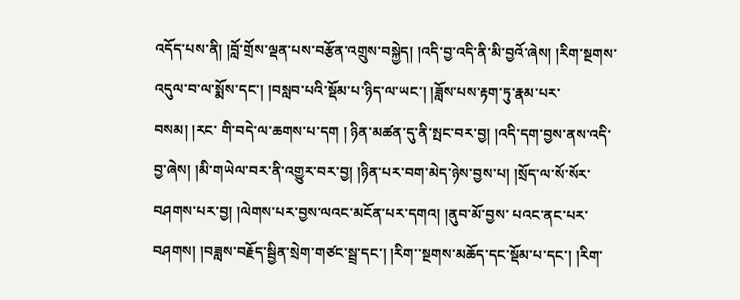འདོད་པས་ནི། །བློ་གྲོས་ལྡན་པས་བརྩོན་འགྲུས་བསྐྱེད། །འདི་བྱ་འདི་ནི་མི་བྱའོ་ཞེས། །རིག་སྔགས་འདུལ་བ་ལ་སྨོས་དང་། །བསླབ་པའི་སྡོམ་པ་ཉིད་ལ་ཡང་། །ཟློས་པས་རྟག་ཏུ་རྣམ་པར་བསམ། །རང་ གི་བདེ་ལ་ཆགས་པ་དག ། ཉིན་མཚན་དུ་ནི་སྤང་བར་བྱ། །འདི་དག་བྱས་ནས་འདི་བྱ་ཞེས། །མི་གཡེལ་བར་ནི་འགྱུར་བར་བྱ། །ཉིན་པར་བག་མེད་ཉེས་བྱས་པ། །སྲོད་ལ་སོ་སོར་བཤགས་པར་བྱ། །ལེགས་པར་བྱས་ལའང་མངོན་པར་དགའ། །ནུབ་མོ་བྱས་ པའང་ནང་པར་བཤགས། །བཟླས་བརྗོད་སྦྱིན་སྲེག་གཙང་སྦྲ་དང་། །རིག་་སྔགས་མཆོད་དང་སྡོམ་པ་དང་། །རིག་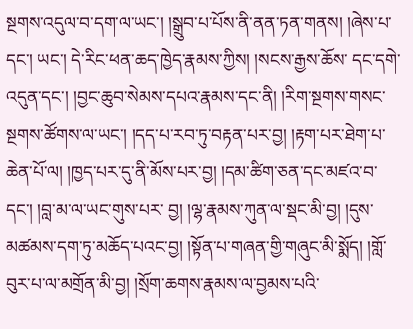སྔགས་འདུལ་བ་དག་ལ་ཡང་། །སྒྲུབ་པ་པོས་ནི་ནན་ཏན་གནས། །ཞེས་པ་དང་། ཡང་། དེ་རིང་ཕན་ཆད་ཁྱེད་རྣམས་ཀྱིས། །སངས་རྒྱས་ཆོས་ དང་དགེ་འདུན་དང་། །བྱང་ཆུབ་སེམས་དཔའ་རྣམས་དང་ནི། །རིག་སྔགས་གསང་སྔགས་ཚོགས་ལ་ཡང་། །དད་པ་རབ་ཏུ་བརྟན་པར་བྱ། །རྟག་པར་ཐེག་པ་ཆེན་པོ་ལ། །ཁྱད་པར་དུ་ནི་མོས་པར་བྱ། །དམ་ཚིག་ཅན་དང་མཛའ་བ་དང་། །བླ་མ་ལ་ཡང་གུས་པར་ བྱ། །ལྷ་རྣམས་ཀུན་ལ་སྡང་མི་བྱ། །དུས་མཚམས་དག་ཏུ་མཆོད་པའང་བྱ། །སྟོན་པ་གཞན་གྱི་གཞུང་མི་སྨོད། །གློ་བུར་པ་ལ་མགྲོན་མི་བྱ། །སྲོག་ཆགས་རྣམས་ལ་བྱམས་པའི་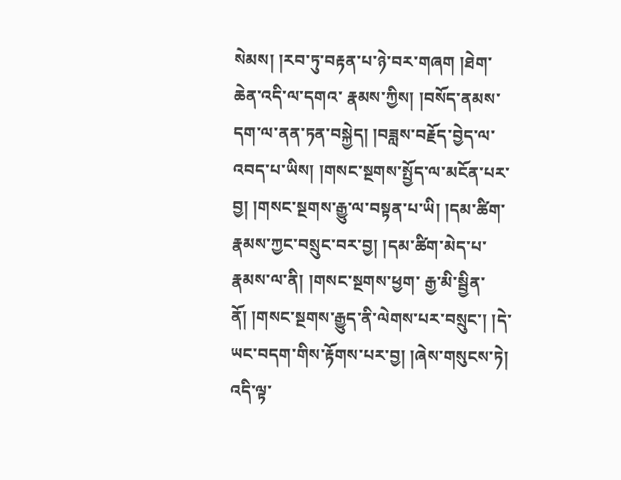སེམས། །རབ་ཏུ་བརྟན་པ་ཉེ་བར་གཞག །ཐེག་ཆེན་འདི་ལ་དགའ་ རྣམས་ཀྱིས། །བསོད་ནམས་དག་ལ་ནན་ཏན་བསྐྱེད། །བཟླས་བརྗོད་བྱེད་ལ་འབད་པ་ཡིས། །གསང་སྔགས་སྤྱོད་ལ་མངོན་པར་བྱ། །གསང་སྔགས་རྒྱུ་ལ་བསྟན་པ་ཡི། །དམ་ཚིག་རྣམས་ཀྱང་བསྲུང་བར་བྱ། །དམ་ཚིག་མེད་པ་རྣམས་ལ་ནི། །གསང་སྔགས་ཕྱག་ རྒྱ་མི་སྦྱིན་ནོ། །གསང་སྔགས་རྒྱུད་ནི་ལེགས་པར་བསྲུང་། །དེ་ཡང་བདག་གིས་རྟོགས་པར་བྱ། །ཞེས་གསུངས་ཏེ། འདི་ལྟ་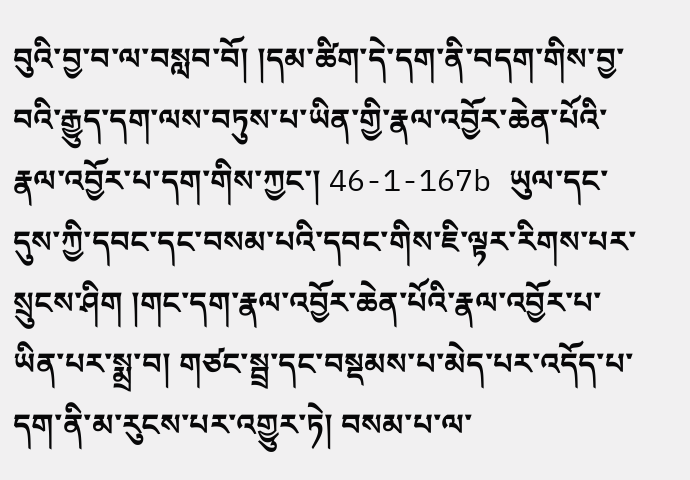བུའི་བྱ་བ་ལ་བསླབ་བོ། །དམ་ཚིག་དེ་དག་ནི་བདག་གིས་བྱ་བའི་རྒྱུད་དག་ལས་བཏུས་པ་ཡིན་གྱི་རྣལ་འབྱོར་ཆེན་པོའི་རྣལ་འབྱོར་པ་དག་གིས་ཀྱང་། 46-1-167b ཡུལ་དང་དུས་ཀྱི་དབང་དང་བསམ་པའི་དབང་གིས་ཇི་ལྟར་རིགས་པར་སྲུངས་ཤིག །གང་དག་རྣལ་འབྱོར་ཆེན་པོའི་རྣལ་འབྱོར་པ་ཡིན་པར་སྨྲ་བ། གཙང་སྦྲ་དང་བསྡམས་པ་མེད་པར་འདོད་པ་དག་ནི་མ་རུངས་པར་འགྱུར་ཏེ། བསམ་པ་ལ་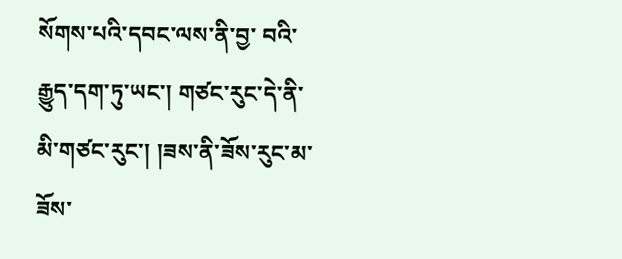སོགས་པའི་དབང་ལས་ནི་བྱ་ བའི་རྒྱུད་དག་ཏུ་ཡང་། གཙང་རུང་དེ་ནི་མི་གཙང་རུང་། །ཟས་ནི་ཟོས་རུང་མ་ཟོས་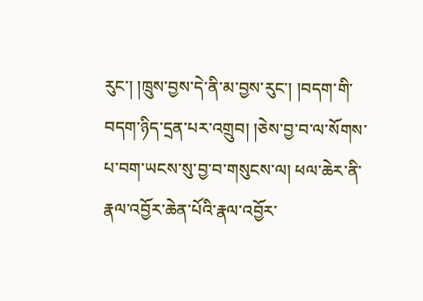རུང་། །ཁྲུས་བྱས་དེ་ནི་མ་བྱས་རུང་། །བདག་གི་བདག་ཉིད་དྲན་པར་འགྲུབ། །ཅེས་བྱ་བ་ལ་སོགས་པ་བག་ཡངས་སུ་བྱ་བ་གསུངས་ལ། ཕལ་ཆེར་ནི་རྣལ་འབྱོར་ཆེན་པོའི་རྣལ་འབྱོར་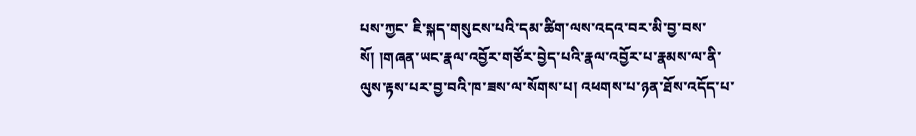པས་ཀྱང་ ཇི་སྐད་གསུངས་པའི་དམ་ཚིག་ལས་འདའ་བར་མི་བྱ་བས་སོ། །གཞན་ཡང་རྣལ་འབྱོར་གཙོར་བྱེད་པའི་རྣལ་འབྱོར་པ་རྣམས་ལ་ནི་ལུས་རྟས་པར་བྱ་བའི་ཁ་ཟས་ལ་སོགས་པ། འཕགས་པ་ཉན་ཐོས་འདོད་པ་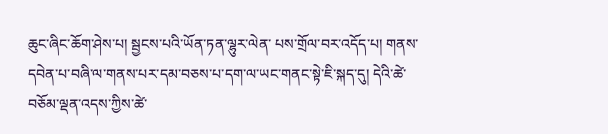ཆུང་ཞིང་ཆོག་ཤེས་པ། སྦྱངས་པའི་ཡོན་ཏན་ལྷུར་ལེན་ པས་གྲོལ་བར་འདོད་པ། གནས་དབེན་པ་བཞི་ལ་གནས་པར་དམ་བཅས་པ་དག་ལ་ཡང་གནང་སྟེ་ཇི་སྐད་དུ། དེའི་ཚེ་བཅོམ་ལྡན་འདས་ཀྱིས་ཚེ་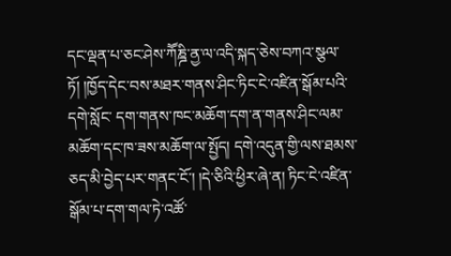དང་ལྡན་པ་ཅང་ཤེས་ཀཽཎྜི་ནྱ་ལ་འདི་སྐད་ཅེས་བཀའ་སྩལ་ཏོ། །ཁྱོད་དེང་བས་མཐར་གནས་ཤིང་ཏིང་ངེ་འཛིན་སྒོམ་པའི་དགེ་སློང་ དག་གནས་ཁང་མཆོག་དག་ན་གནས་ཤིང་ལམ་མཆོག་དང་ཁ་ཟས་མཆོག་ལ་སྤྱོད། དགེ་འདུན་གྱི་ལས་ཐམས་ཅད་མི་བྱེད་པར་གནང་ངོ་། །དེ་ཅིའི་ཕྱིར་ཞེ་ན། ཏིང་ངེ་འཛིན་སྒོམ་པ་དག་གལ་ཏེ་འཚོ་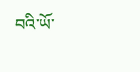བའི་ཡོ་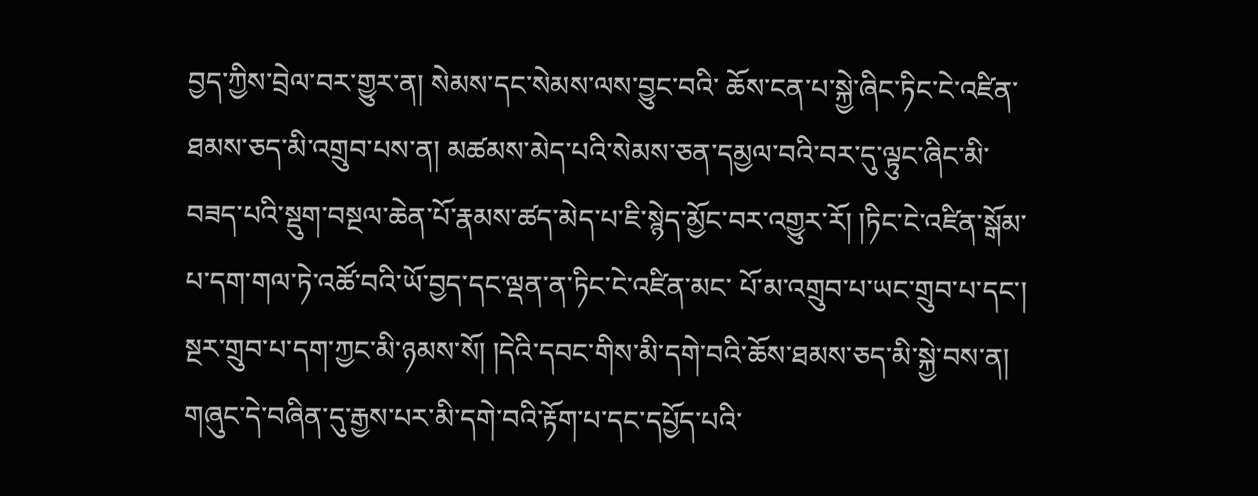བྱད་ཀྱིས་བྲེལ་བར་གྱུར་ན། སེམས་དང་སེམས་ལས་བྱུང་བའི་ ཆོས་ངན་པ་སྐྱེ་ཞིང་ཏིང་ངེ་འཛིན་ཐམས་ཅད་མི་འགྲུབ་པས་ན། མཚམས་མེད་པའི་སེམས་ཅན་དམྱལ་བའི་བར་དུ་ལྟུང་ཞིང་མི་བཟད་པའི་སྡུག་བསྔལ་ཆེན་པོ་རྣམས་ཚད་མེད་པ་ཇི་སྙེད་མྱོང་བར་འགྱུར་རོ། །ཏིང་ངེ་འཛིན་སྒོམ་པ་དག་གལ་ཏེ་འཚོ་བའི་ཡོ་བྱད་དང་ལྡན་ན་ཏིང་ངེ་འཛིན་མང་ པོ་མ་འགྲུབ་པ་ཡང་གྲུབ་པ་དང་། སྔར་གྲུབ་པ་དག་ཀྱང་མི་ཉམས་སོ། །དེའི་དབང་གིས་མི་དགེ་བའི་ཆོས་ཐམས་ཅད་མི་སྐྱེ་བས་ན། གཞུང་དེ་བཞིན་དུ་རྒྱས་པར་མི་དགེ་བའི་རྟོག་པ་དང་དཔྱོད་པའི་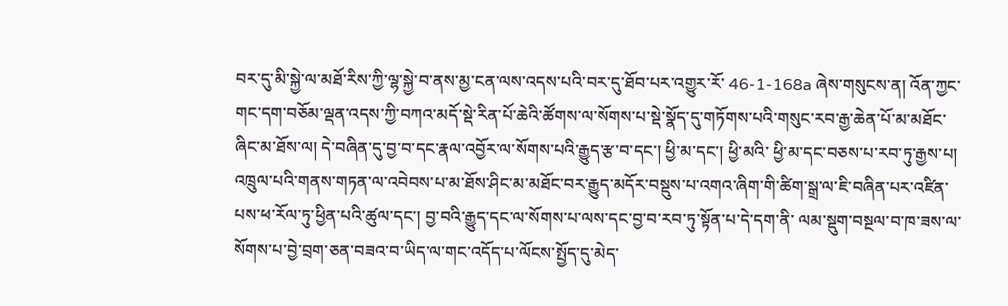བར་དུ་མི་སྐྱེ་ལ་མཐོ་རིས་ཀྱི་ལྷ་སྐྱེ་བ་ནས་མྱ་ངན་ལས་འདས་པའི་བར་དུ་ཐོབ་པར་འགྱུར་རོ་ 46-1-168a ཞེས་གསུངས་ན། འོན་ཀྱང་གང་དག་བཅོམ་ལྡན་འདས་ཀྱི་བཀའ་མདོ་སྡེ་རིན་པོ་ཆེའི་ཚོགས་ལ་སོགས་པ་སྡེ་སྣོད་དུ་གཏོགས་པའི་གསུང་རབ་རྒྱ་ཆེན་པོ་མ་མཐོང་ཞིང་མ་ཐོས་ལ། དེ་བཞིན་དུ་བྱ་བ་དང་རྣལ་འབྱོར་ལ་སོགས་པའི་རྒྱུད་རྩ་བ་དང་། ཕྱི་མ་དང་། ཕྱི་མའི་ ཕྱི་མ་དང་བཅས་པ་རབ་ཏུ་རྒྱས་པ། འཁྲུལ་པའི་གནས་གཏན་ལ་འབེབས་པ་མ་ཐོས་ཤིང་མ་མཐོང་བར་རྒྱུད་མདོར་བསྡུས་པ་འགའ་ཞིག་གི་ཚིག་སྒྲ་ལ་ཇི་བཞིན་པར་འཛིན་པས་ཕ་རོལ་ཏུ་ཕྱིན་པའི་ཚུལ་དང་། བྱ་བའི་རྒྱུད་དང་ལ་སོགས་པ་ལས་དང་བྱ་བ་རབ་ཏུ་སྟོན་པ་དེ་དག་ནི་ ལམ་སྡུག་བསྔལ་བ་ཁ་ཟས་ལ་སོགས་པ་བྱེ་བྲག་ཅན་བཟའ་བ་ཡིད་ལ་གང་འདོད་པ་ལོངས་སྤྱོད་དུ་མེད་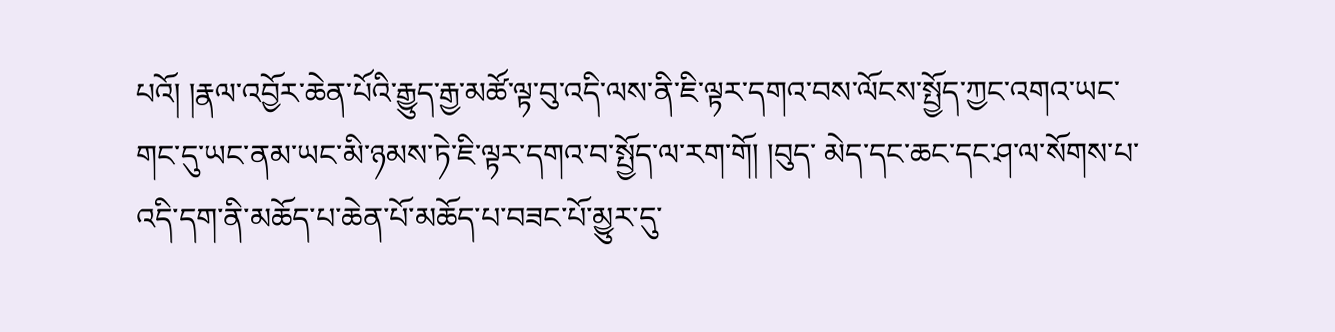པའོ། །རྣལ་འབྱོར་ཆེན་པོའི་རྒྱུད་རྒྱ་མཚོ་ལྟ་བུ་འདི་ལས་ནི་ཇི་ལྟར་དགའ་བས་ལོངས་སྤྱོད་ཀྱང་འགའ་ཡང་གང་དུ་ཡང་ནམ་ཡང་མི་ཉམས་ཏེ་ཇི་ལྟར་དགའ་བ་སྤྱོད་ལ་རག་གོ། །བུད་ མེད་དང་ཆང་དང་ཤ་ལ་སོགས་པ་འདི་དག་ནི་མཆོད་པ་ཆེན་པོ་མཆོད་པ་བཟང་པོ་མྱུར་དུ་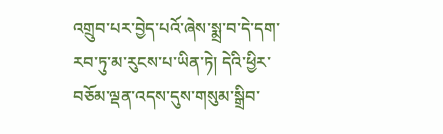འགྲུབ་པར་བྱེད་པའོ་ཞེས་སྨྲ་བ་དེ་དག་རབ་ཏུ་མ་རུངས་པ་ཡིན་ཏེ། དེའི་ཕྱིར་བཅོམ་ལྡན་འདས་དུས་གསུམ་སྒྲིབ་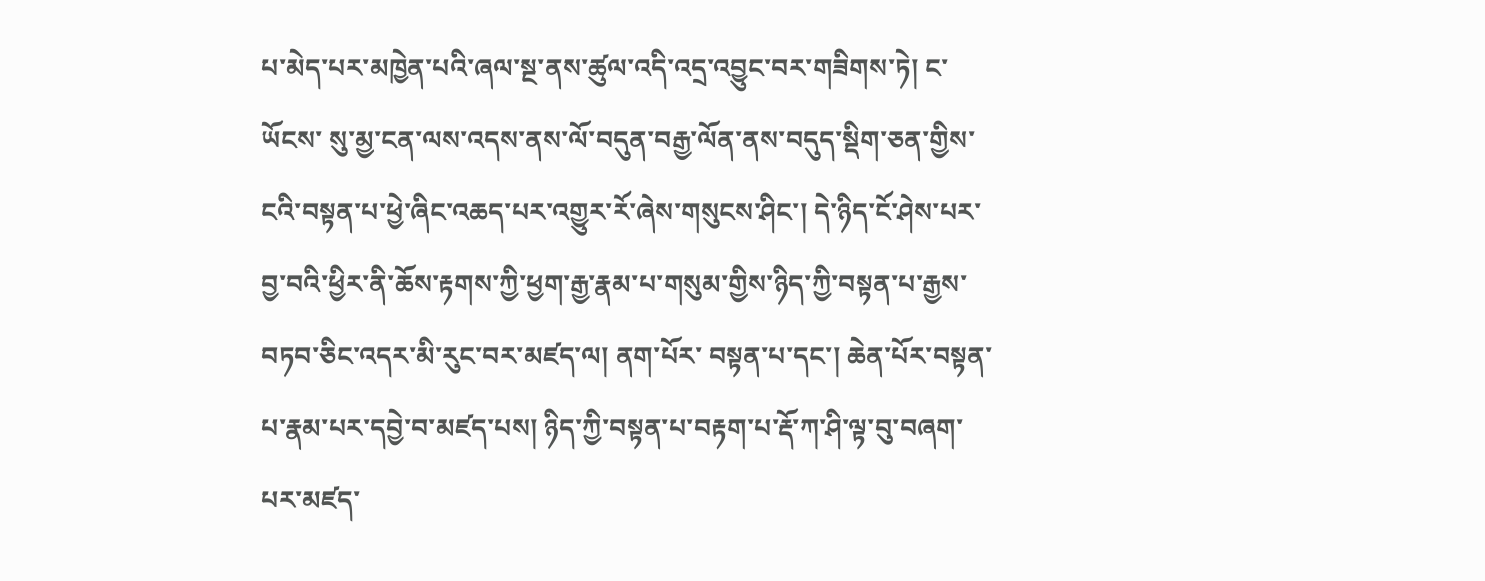པ་མེད་པར་མཁྱེན་པའི་ཞལ་སྔ་ནས་ཚུལ་འདི་འདྲ་འབྱུང་བར་གཟིགས་ཏེ། ང་ཡོངས་ སུ་མྱ་ངན་ལས་འདས་ནས་ལོ་བདུན་བརྒྱ་ལོན་ནས་བདུད་སྡིག་ཅན་གྱིས་ངའི་བསྟན་པ་ཕྱེ་ཞིང་འཆད་པར་འགྱུར་རོ་ཞེས་གསུངས་ཤིང་། དེ་ཉིད་ངོ་ཤེས་པར་བྱ་བའི་ཕྱིར་ནི་ཆོས་རྟགས་ཀྱི་ཕྱག་རྒྱ་རྣམ་པ་གསུམ་གྱིས་ཉིད་ཀྱི་བསྟན་པ་རྒྱས་བཏབ་ཅིང་འདར་མི་རུང་བར་མཛད་ལ། ནག་པོར་ བསྟན་པ་དང་། ཆེན་པོར་བསྟན་པ་རྣམ་པར་དབྱེ་བ་མཛད་པས། ཉིད་ཀྱི་བསྟན་པ་བརྟག་པ་རྡོ་ཀ་ཤི་ལྟ་བུ་བཞག་པར་མཛད་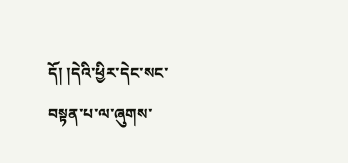དོ། །དེའི་ཕྱིར་དེང་སང་བསྟན་པ་ལ་ཞུགས་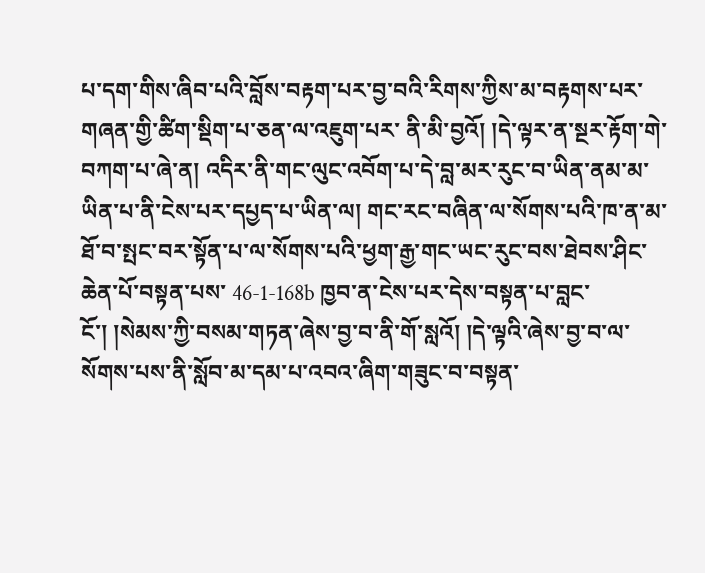པ་དག་གིས་ཞིབ་པའི་བློས་བརྟག་པར་བྱ་བའི་རིགས་ཀྱིས་མ་བརྟགས་པར་གཞན་གྱི་ཚིག་སྡིག་པ་ཅན་ལ་འཇུག་པར་ ནི་མི་བྱའོ། །དེ་ལྟར་ན་སྔར་རྟོག་གེ་བཀག་པ་ཞེ་ན། འདིར་ནི་གང་ལུང་འབོག་པ་དེ་བླ་མར་རུང་བ་ཡིན་ནམ་མ་ཡིན་པ་ནི་ངེས་པར་དཔྱད་པ་ཡིན་ལ། གང་རང་བཞིན་ལ་སོགས་པའི་ཁ་ན་མ་ཐོ་བ་སྤང་བར་སྟོན་པ་ལ་སོགས་པའི་ཕྱག་རྒྱ་གང་ཡང་རུང་བས་ཐེབས་ཤིང་ཆེན་པོ་བསྟན་པས་ 46-1-168b ཁྱབ་ན་ངེས་པར་དེས་བསྟན་པ་བླང་ངོ་། །སེམས་ཀྱི་བསམ་གཏན་ཞེས་བྱ་བ་ནི་གོ་སླའོ། །དེ་ལྟའི་ཞེས་བྱ་བ་ལ་སོགས་པས་ནི་སློབ་མ་དམ་པ་འབའ་ཞིག་གཟུང་བ་བསྟན་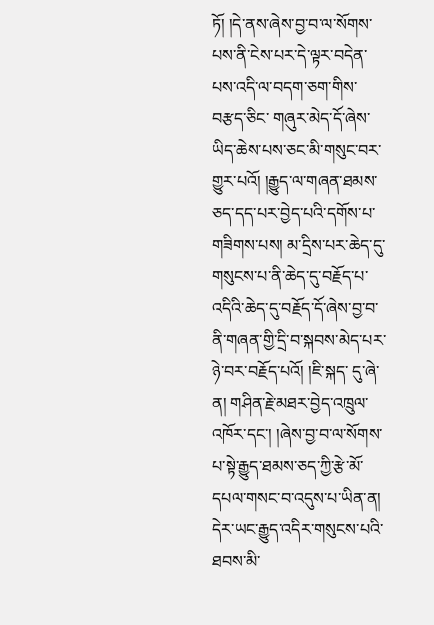ཏོ། །དེ་ནས་ཞེས་བྱ་བ་ལ་སོགས་པས་ནི་ངེས་པར་དེ་ལྟར་བདེན་པས་འདི་ལ་བདག་ཅག་གིས་བརྩད་ཅིང་ གཞུར་མེད་དོ་ཞེས་ཡིད་ཆེས་པས་ཅང་མི་གསུང་བར་གྱུར་པའོ། །རྒྱུད་ལ་གཞན་ཐམས་ཅད་དད་པར་བྱེད་པའི་དགོས་པ་གཟིགས་པས། མ་དྲིས་པར་ཆེད་དུ་གསུངས་པ་ནི་ཆེད་དུ་བརྗོད་པ་འདིའི་ཆེད་དུ་བརྗོད་དོ་ཞེས་བྱ་བ་ནི་གཞན་གྱི་དྲི་བ་སྐབས་མེད་པར་ཉེ་བར་བརྗོད་པའོ། །ཇི་སྐད་ དུ་ཞེ་ན། གཤིན་རྗེ་མཐར་བྱེད་འཁྲུལ་འཁོར་དང་། །ཞེས་བྱ་བ་ལ་སོགས་པ་སྟེ་རྒྱུད་ཐམས་ཅད་ཀྱི་རྩེ་མོ་དཔལ་གསང་བ་འདུས་པ་ཡིན་ན། དེར་ཡང་རྒྱུད་འདིར་གསུངས་པའི་ཐབས་མི་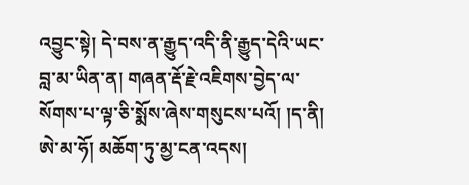འབྱུང་སྟེ། དེ་བས་ན་རྒྱུད་འདི་ནི་རྒྱུད་དེའི་ཡང་བླ་མ་ཡིན་ན། གཞན་རྡོ་རྗེ་འཇིགས་བྱེད་ལ་ སོགས་པ་ལྟ་ཅི་སྨོས་ཞེས་གསུངས་པའོ། །ད་ནི། ཨེ་མ་ཧོ། མཆོག་ཏུ་མྱ་ངན་འདས།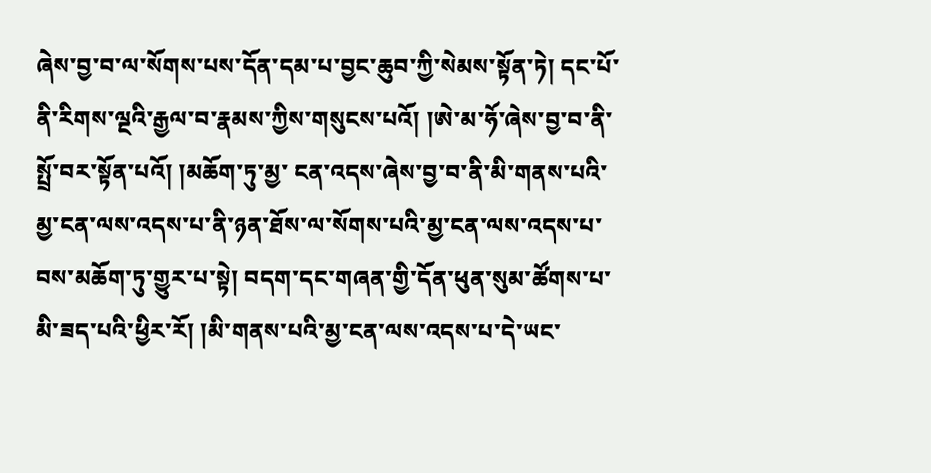ཞེས་བྱ་བ་ལ་སོགས་པས་དོན་དམ་པ་བྱང་ཆུབ་ཀྱི་སེམས་སྟོན་ཏེ། དང་པོ་ནི་རིགས་ལྔའི་རྒྱལ་བ་རྣམས་ཀྱིས་གསུངས་པའོ། །ཨེ་མ་ཧོ་ཞེས་བྱ་བ་ནི་སྤྲོ་བར་སྟོན་པའོ། །མཆོག་ཏུ་མྱ་ ངན་འདས་ཞེས་བྱ་བ་ནི་མི་གནས་པའི་མྱ་ངན་ལས་འདས་པ་ནི་ཉན་ཐོས་ལ་སོགས་པའི་མྱ་ངན་ལས་འདས་པ་བས་མཆོག་ཏུ་གྱུར་པ་སྟེ། བདག་དང་གཞན་གྱི་དོན་ཕུན་སུམ་ཚོགས་པ་མི་ཟད་པའི་ཕྱིར་རོ། །མི་གནས་པའི་མྱ་ངན་ལས་འདས་པ་དེ་ཡང་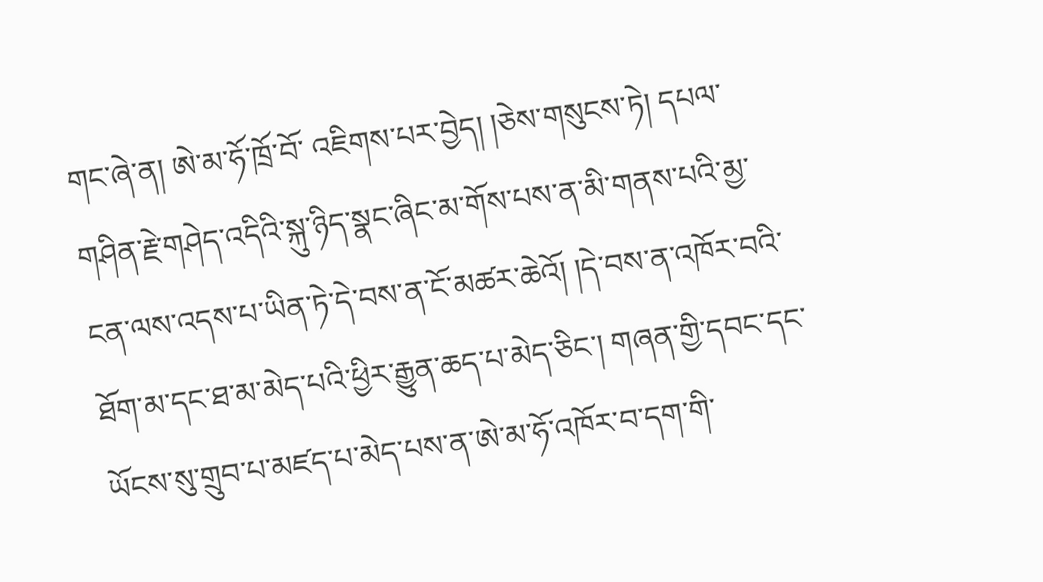གང་ཞེ་ན། ཨེ་མ་ཧོ་ཁྲོ་བོ་ འཇིགས་པར་བྱེད། །ཅེས་གསུངས་ཏེ། དཔལ་གཤིན་རྗེ་གཤེད་འདིའི་སྐུ་ཉིད་སྣང་ཞིང་མ་གོས་པས་ན་མི་གནས་པའི་མྱ་ངན་ལས་འདས་པ་ཡིན་ཏེ་དེ་བས་ན་ངོ་མཚར་ཆེའོ། །དེ་བས་ན་འཁོར་བའི་ཐོག་མ་དང་ཐ་མ་མེད་པའི་ཕྱིར་རྒྱུན་ཆད་པ་མེད་ཅིང་། གཞན་གྱི་དབང་དང་ ཡོངས་སུ་གྲུབ་པ་མཛད་པ་མེད་པས་ན་ཨེ་མ་ཧོ་འཁོར་བ་དག་གི་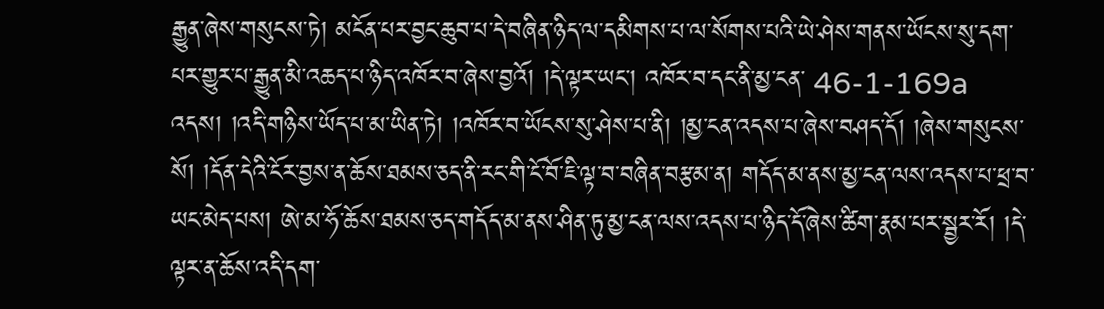རྒྱུན་ཞེས་གསུངས་ཏེ། མངོན་པར་བྱང་ཆུབ་པ་དེ་བཞིན་ཉིད་ལ་དམིགས་པ་ལ་སོགས་པའི་ཡེ་ཤེས་གནས་ཡོངས་སུ་དག་པར་གྱུར་པ་རྒྱུན་མི་འཆད་པ་ཉིད་འཁོར་བ་ཞེས་བྱའོ། །དེ་ལྟར་ཡང་། འཁོར་བ་དང་ནི་མྱ་ངན་ 46-1-169a འདས། །འདི་གཉིས་ཡོད་པ་མ་ཡིན་ཏེ། །འཁོར་བ་ཡོངས་སུ་ཤེས་པ་ནི། །མྱ་ངན་འདས་པ་ཞེས་བཤད་དོ། །ཞེས་གསུངས་སོ། །དོན་དེའི་ངོར་བྱས་ན་ཆོས་ཐམས་ཅད་ནི་རང་གི་ངོ་བོ་ཇི་ལྟ་བ་བཞིན་བརྩམ་ན། གདོད་མ་ནས་མྱ་ངན་ལས་འདས་པ་ཕྲ་བ་ཡང་མེད་པས། ཨེ་མ་ཧོ་ཆོས་ཐམས་ཅད་གདོད་མ་ནས་ཤིན་ཏུ་མྱ་ངན་ལས་འདས་པ་ཉིད་དོ་ཞེས་ཚིག་རྣམ་པར་སྦྱར་རོ། །དེ་ལྟར་ན་ཆོས་འདི་དག་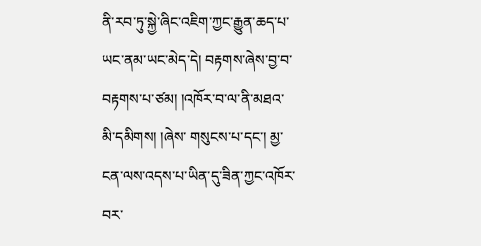ནི་རབ་ཏུ་སྐྱེ་ཞིང་འཇིག་ཀྱང་རྒྱུན་ཆད་པ་ཡང་ནམ་ཡང་མེད་དེ། བརྟགས་ཞེས་བྱ་བ་བརྟགས་པ་ཙམ། །འཁོར་བ་ལ་ནི་མཐའ་མི་དམིགས། །ཞེས་ གསུངས་པ་དང་། མྱ་ངན་ལས་འདས་པ་ཡིན་དུ་ཟིན་ཀྱང་འཁོར་བར་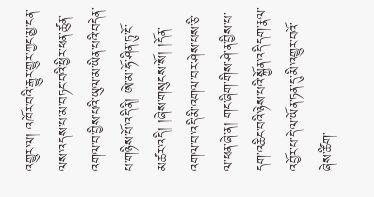འགྱུར་ལ། འཁོར་བའི་རྒྱུར་གྱུར་ཀྱང་མྱ་ངན་ལས་འདས་པ་མ་བཏང་བའི་ཕྱིར་ཕན་ཚུན་འགལ་བ་བྱིས་པའི་ཡུལ་མ་ཡིན་པའི་བདེན་པ་གཉིས་པོ་འདི་ནི། ཨེ་མ་ཧོ་ཤིན་ཏུ་ངོ་མཚར་འདི། །ཞེས་གསུངས་སོ། །དོན་ འགལ་བ་འདི་མི་འགལ་བར་ཤེས་པས་ཅི་ལ་ཕན་ཞེ་ན། གང་ཞིག་གིས་ཤེ་ན་བྱིས་པ་དག་འཆིང་བའི་ཉེས་པའི་སྐྱོན་འདི་དག་རྣལ་འབྱོར་པ་དེ་ལ་ཡོན་ཏན་དུ་མི་འགྱུར་བའོ་ཞེས་ཚིག་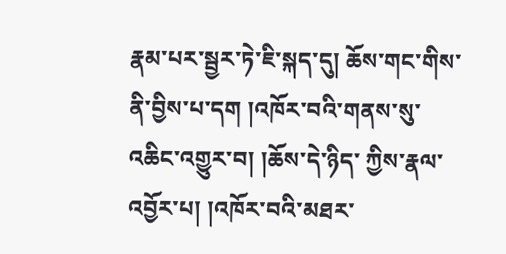རྣམ་པར་སྦྱར་ཏེ་ཇི་སྐད་དུ། ཆོས་གང་གིས་ནི་བྱིས་པ་དག །འཁོར་བའི་གནས་སུ་འཆིང་འགྱུར་བ། །ཆོས་དེ་ཉིད་ ཀྱིས་རྣལ་འབྱོར་པ། །འཁོར་བའི་མཐར་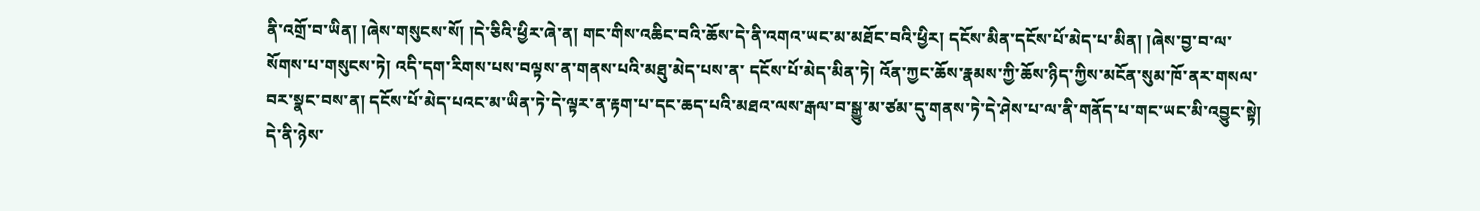ནི་འགྲོ་བ་ཡིན། །ཞེས་གསུངས་སོ། །དེ་ཅིའི་ཕྱིར་ཞེ་ན། གང་གིས་འཆིང་བའི་ཆོས་དེ་ནི་འགའ་ཡང་མ་མཐོང་བའི་ཕྱིར། དངོས་མིན་དངོས་པོ་མེད་པ་མིན། །ཞེས་བྱ་བ་ལ་སོགས་པ་གསུངས་ཏེ། འདི་དག་རིགས་པས་བལྟས་ན་གནས་པའི་མཐུ་མེད་པས་ན་ དངོས་པོ་མེད་མིན་ཏེ། འོན་ཀྱང་ཆོས་རྣམས་ཀྱི་ཆོས་ཉིད་ཀྱིས་མངོན་སུམ་ཁོ་ནར་གསལ་བར་སྣང་བས་ན། དངོས་པོ་མེད་པའང་མ་ཡིན་ཏེ་དེ་ལྟར་ན་རྟག་པ་དང་ཆད་པའི་མཐའ་ལས་རྒལ་བ་སྒྱུ་མ་ཙམ་དུ་གནས་ཏེ་དེ་ཤེས་པ་ལ་ནི་གནོད་པ་གང་ཡང་མི་འབྱུང་སྟེ། དེ་ནི་ཉེས་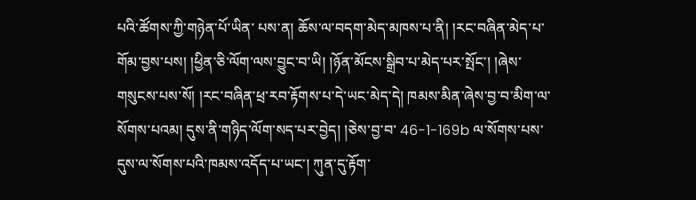པའི་ཚོགས་ཀྱི་གཉེན་པོ་ཡིན་ པས་ན། ཆོས་ལ་བདག་མེད་མཁས་པ་ནི། །རང་བཞིན་མེད་པ་གོམ་བྱས་པས། །ཕྱིན་ཅི་ལོག་ལས་བྱུང་བ་ཡི། །ཉོན་མོངས་སྒྲིབ་པ་མེད་པར་སྤོང་། །ཞེས་གསུངས་པས་སོ། །རང་བཞིན་ཕྲ་རབ་རྟོགས་པ་དེ་ཡང་མེད་དེ། ཁམས་མིན་ཞེས་བྱ་བ་མིག་ལ་སོགས་པའམ། དུས་ནི་གཉིད་ལོག་སད་པར་བྱེད། །ཅེས་བྱ་བ་ 46-1-169b ལ་སོགས་པས་དུས་ལ་སོགས་པའི་ཁམས་འདོད་པ་ཡང་། ཀུན་དུ་རྟོག་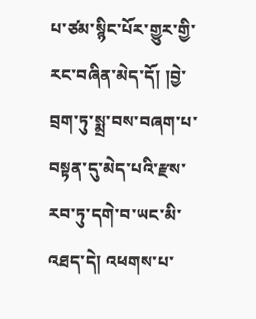པ་ཙམ་སྙིང་པོར་གྱུར་གྱི་རང་བཞིན་མེད་དོ། །བྱེ་བྲག་ཏུ་སྨྲ་བས་བཞག་པ་བསྟན་དུ་མེད་པའི་རྫས་རབ་ཏུ་དགེ་བ་ཡང་མི་འཐད་དེ། འཕགས་པ་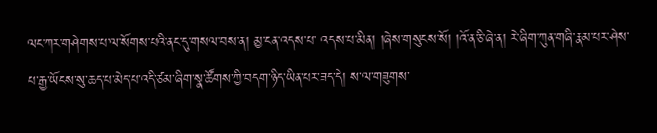ལང་ཀར་གཤེགས་པ་ལ་སོགས་པའི་ནང་དུ་གསལ་བས་ན། མྱ་ངན་འདས་པ་ འདས་པ་མིན། །ཞེས་གསུངས་སོ། །འོ་ན་ཅི་ཞེ་ན། རེ་ཞིག་ཀུན་གཞི་རྣམ་པར་ཤེས་པ་རྒྱ་ཡོངས་སུ་ཆད་པ་མེད་པ་འདི་ཙམ་ཞིག་སྣ་ཚོགས་ཀྱི་བདག་ཉིད་ཡིན་པར་ཟད་དེ། ས་ལ་གཟུགས་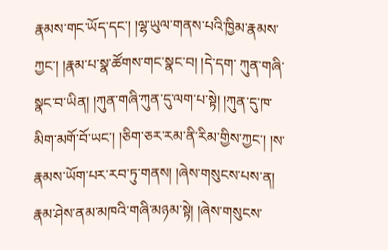རྣམས་གང་ཡོད་དང་། །ལྷ་ཡུལ་གནས་པའི་ཁྱིམ་རྣམས་ཀྱང་། །རྣམ་པ་སྣ་ཚོགས་གང་སྣང་བ། །དེ་དག་ ཀུན་གཞི་སྣང་བ་ཡིན། །ཀུན་གཞི་ཀུན་དུ་ལག་པ་སྟེ། །ཀུན་དུ་ཁ་མིག་མགོ་བོ་ཡང་། །ཅིག་ཅར་རམ་ནི་རིམ་གྱིས་ཀྱང་། །ས་རྣམས་ཡོག་པར་རབ་ཏུ་གནས། །ཞེས་གསུངས་པས་ན། རྣམ་ཤེས་ནམ་མཁའི་གཞི་མཉམ་སྟེ། །ཞེས་གསུངས་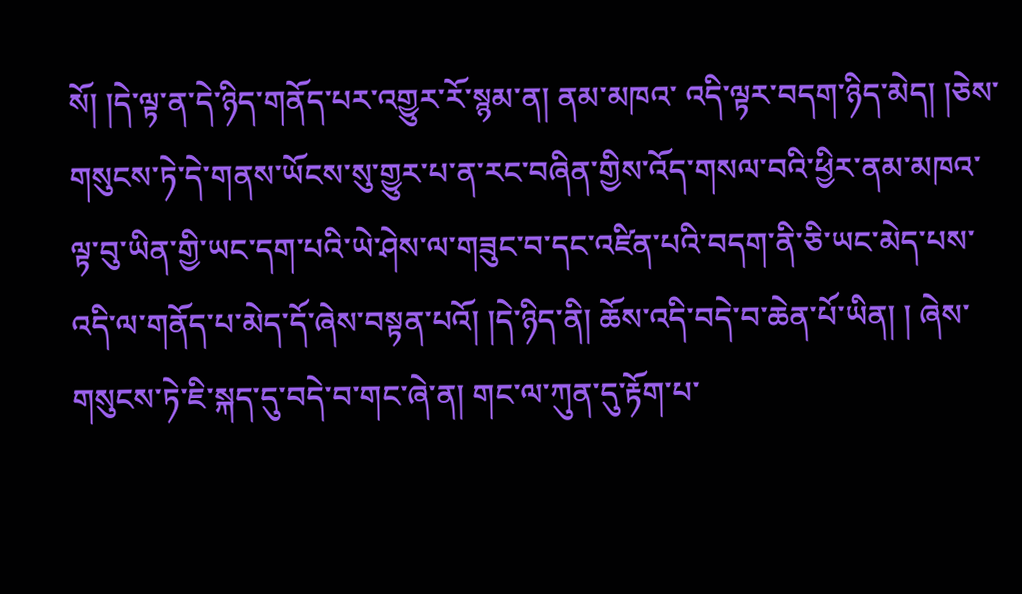སོ། །དེ་ལྟ་ན་དེ་ཉིད་གནོད་པར་འགྱུར་རོ་སྙམ་ན། ནམ་མཁའ་ འདི་ལྟར་བདག་ཉིད་མེད། །ཅེས་གསུངས་ཏེ་དེ་གནས་ཡོངས་སུ་གྱུར་པ་ན་རང་བཞིན་གྱིས་འོད་གསལ་བའི་ཕྱིར་ནམ་མཁའ་ལྟ་བུ་ཡིན་གྱི་ཡང་དག་པའི་ཡེ་ཤེས་ལ་གཟུང་བ་དང་འཛིན་པའི་བདག་ནི་ཅི་ཡང་མེད་པས་འདི་ལ་གནོད་པ་མེད་དོ་ཞེས་བསྟན་པའོ། །དེ་ཉིད་ནི། ཆོས་འདི་བདེ་བ་ཆེན་པོ་ཡིན། ། ཞེས་གསུངས་ཏེ་ཇི་སྐད་དུ་བདེ་བ་གང་ཞེ་ན། གང་ལ་ཀུན་དུ་རྟོག་པ་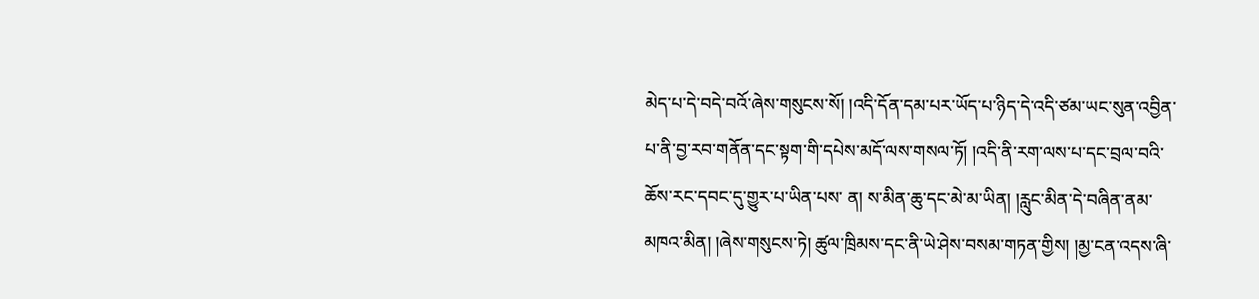མེད་པ་དེ་བདེ་བའོ་ཞེས་གསུངས་སོ། །འདི་དོན་དམ་པར་ཡོད་པ་ཉིད་དེ་འདི་ཙམ་ཡང་སུན་འབྱིན་པ་ནི་བྱ་རབ་གནོན་དང་སྟག་གི་དཔེས་མདོ་ལས་གསལ་ཏོ། །འདི་ནི་རག་ལས་པ་དང་བྲལ་བའི་ཆོས་རང་དབང་དུ་གྱུར་པ་ཡིན་པས་ ན། ས་མིན་ཆུ་དང་མེ་མ་ཡིན། །རླུང་མིན་དེ་བཞིན་ནམ་མཁའ་མིན། །ཞེས་གསུངས་ཏེ། ཚུལ་ཁྲིམས་དང་ནི་ཡེ་ཤེས་བསམ་གཏན་གྱིས། །མྱ་ངན་འདས་ཞི་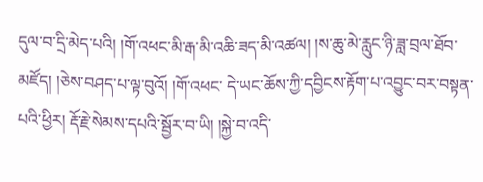དུལ་བ་དྲི་མེད་པའི། །གོ་འཕང་མི་རྒ་མི་འཆི་ཟད་མི་འཚལ། །ས་ཆུ་མེ་རླུང་ཉི་ཟླ་བྲལ་ཐོབ་མཛོད། །ཅེས་བཤད་པ་ལྟ་བུའོ། །གོ་འཕང་ དེ་ཡང་ཆོས་ཀྱི་དབྱིངས་རྟོག་པ་འབྱུང་བར་བསྟན་པའི་ཕྱིར། རྡོ་རྗེ་སེམས་དཔའི་སྦྱོར་བ་ཡི། །སྐྱེ་བ་འདི་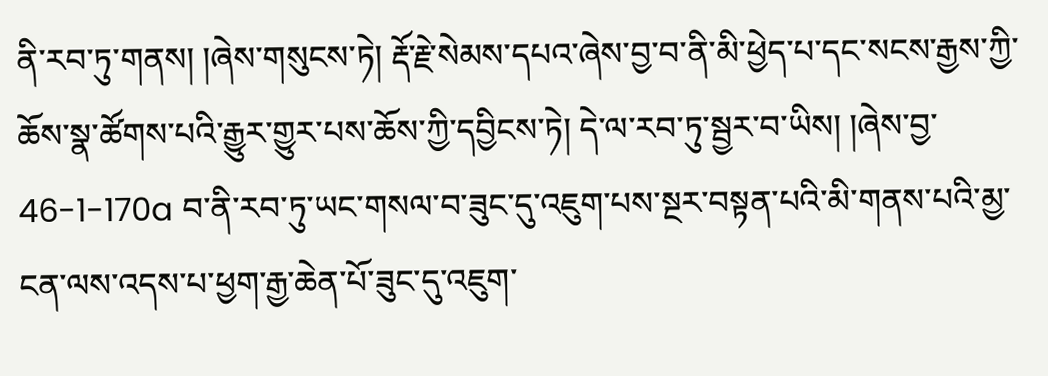ནི་རབ་ཏུ་གནས། །ཞེས་གསུངས་ཏེ། རྡོ་རྗེ་སེམས་དཔའ་ཞེས་བྱ་བ་ནི་མི་ཕྱེད་པ་དང་སངས་རྒྱས་ཀྱི་ཆོས་སྣ་ཚོགས་པའི་རྒྱུར་གྱུར་པས་ཆོས་ཀྱི་དབྱིངས་ཏེ། དེ་ལ་རབ་ཏུ་སྦྱར་བ་ཡིས། །ཞེས་བྱ་ 46-1-170a བ་ནི་རབ་ཏུ་ཡང་གསལ་བ་ཟུང་དུ་འཇུག་པས་སྔར་བསྟན་པའི་མི་གནས་པའི་མྱ་ངན་ལས་འདས་པ་ཕྱག་རྒྱ་ཆེན་པོ་ཟུང་དུ་འཇུག་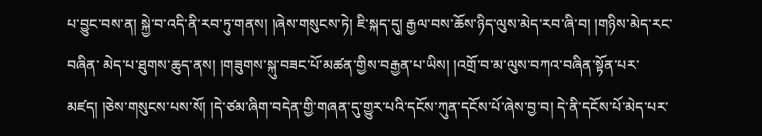པ་བྱུང་བས་ན། སྐྱེ་བ་འདི་ནི་རབ་ཏུ་གནས། །ཞེས་གསུངས་ཏེ། ཇི་སྐད་དུ། རྒྱལ་བས་ཆོས་ཉིད་ལུས་མེད་རབ་ཞི་བ། །གཉིས་མེད་རང་བཞིན་ མེད་པ་ཐུགས་ཆུད་ནས། །གཟུགས་སྐུ་བཟང་པོ་མཚན་གྱིས་བརྒྱན་པ་ཡིས། །འགྲོ་བ་མ་ལུས་བཀའ་བཞིན་སྟོན་པར་མཛད། །ཅེས་གསུངས་པས་སོ། །དེ་ཙམ་ཞིག་བདེན་གྱི་གཞན་དུ་གྱུར་པའི་དངོས་ཀུན་དངོས་པོ་ཞེས་བྱ་བ། དེ་ནི་དངོས་པོ་མེད་པར་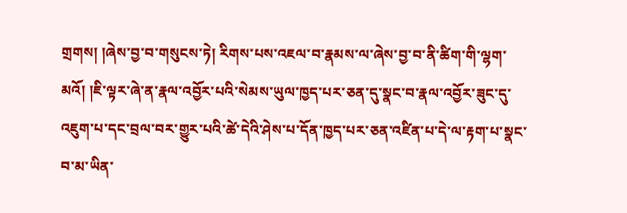གྲགས། །ཞེས་བྱ་བ་གསུངས་ཏེ། རིགས་པས་འཇལ་བ་རྣམས་ལ་ཞེས་བྱ་བ་ནི་ཚིག་གི་ལྷག་མའོ། །ཇི་ལྟར་ཞེ་ན་རྣལ་འབྱོར་པའི་སེམས་ཡུལ་ཁྱད་པར་ཅན་དུ་སྣང་བ་རྣལ་འབྱོར་ཟུང་དུ་འཇུག་པ་དང་བྲལ་བར་གྱུར་པའི་ཚེ་དེའི་ཤེས་པ་དོན་ཁྱད་པར་ཅན་འཛིན་པ་དེ་ལ་རྟག་པ་སྣང་བ་མ་ཡིན་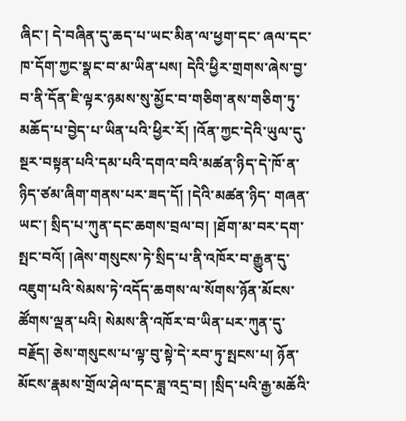ཞིང་། དེ་བཞིན་དུ་ཆད་པ་ཡང་མིན་ལ་ཕྱག་དང་ ཞལ་དང་ཁ་དོག་ཀྱང་སྣང་བ་མ་ཡིན་པས། དེའི་ཕྱིར་གྲགས་ཞེས་བྱ་བ་ནི་དོན་ཇི་ལྟར་ཉམས་སུ་མྱོང་བ་གཅིག་ནས་གཅིག་ཏུ་མཆོད་པ་བྱེད་པ་ཡིན་པའི་ཕྱིར་རོ། །འོན་ཀྱང་དེའི་ཡུལ་དུ་སྔར་བསྟན་པའི་དམ་པའི་དགའ་བའི་མཚན་ཉིད་དེ་ཁོ་ན་ཉིད་ཙམ་ཞིག་གནས་པར་ཟད་དོ། །དེའི་མཚན་ཉིད་ གཞན་ཡང་། སྲིད་པ་ཀུན་དང་ཆགས་བྲལ་བ། །ཐོག་མ་བར་དག་སྤང་བའོ། །ཞེས་གསུངས་ཏེ་སྲིད་པ་ནི་འཁོར་བ་རྒྱུན་དུ་འཇུག་པའི་སེམས་ཏེ་འདོད་ཆགས་ལ་སོགས་ཉོན་མོངས་ཚོགས་ལྡན་པའི། སེམས་ནི་འཁོར་བ་ཡིན་པར་ཀུན་དུ་བརྗོད། ཅེས་གསུངས་པ་ལྟ་བུ་སྟེ་དེ་རབ་ཏུ་སྤངས་པ། ཉོན་ མོངས་རྣམས་གྲོལ་ཤེལ་དང་ཟླ་འདྲ་བ། །སྲིད་པའི་རྒྱ་མཆོའི་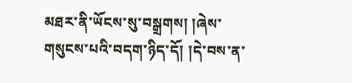མཐར་ནི་ཡོངས་སུ་བསྒྲགས། །ཞེས་གསུངས་པའི་བདག་ཉིད་དོ། །དེ་བས་ན་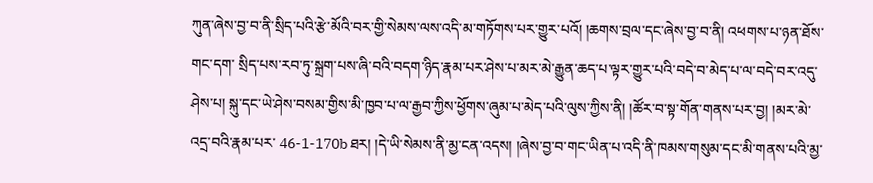ཀུན་ཞེས་བྱ་བ་ནི་སྲིད་པའི་རྩེ་མོའི་བར་གྱི་སེམས་ལས་འདི་མ་གཏོགས་པར་གྱུར་པའོ། །ཆགས་བྲལ་དང་ཞེས་བྱ་བ་ནི། འཕགས་པ་ཉན་ཐོས་གང་དག་ སྲིད་པས་རབ་ཏུ་སྐྲག་པས་ཞི་བའི་བདག་ཉིད་རྣམ་པར་ཤེས་པ་མར་མེ་རྒྱུན་ཆད་པ་ལྟར་གྱུར་པའི་བདེ་བ་མེད་པ་ལ་བདེ་བར་འདུ་ཤེས་པ། སྐུ་དང་ཡེ་ཤེས་བསམ་གྱིས་མི་ཁྱབ་པ་ལ་རྒྱབ་ཀྱིས་ཕྱོགས་ཞུམ་པ་མེད་པའི་ལུས་ཀྱིས་ནི། །ཚོར་བ་སྟ་གོན་གནས་པར་བྱ། །མར་མེ་འདྲ་བའི་རྣམ་པར་ 46-1-170b ཐར། །དེ་ཡི་སེམས་ནི་མྱ་ངན་འདས། །ཞེས་བྱ་བ་གང་ཡིན་པ་འདི་ནི་ཁམས་གསུམ་དང་མི་གནས་པའི་མྱ་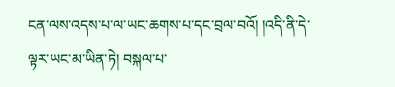ངན་ལས་འདས་པ་ལ་ཡང་ཆགས་པ་དང་བྲལ་བའོ། །འདི་ནི་དེ་ལྟར་ཡང་མ་ཡིན་ཏེ། བསྐལ་པ་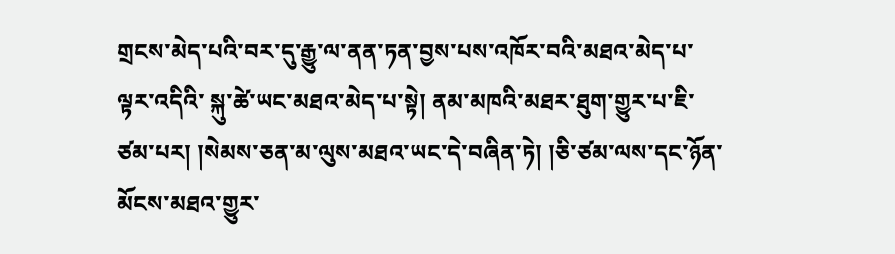གྲངས་མེད་པའི་བར་དུ་རྒྱུ་ལ་ནན་ཏན་བྱས་པས་འཁོར་བའི་མཐའ་མེད་པ་ལྟར་འདིའི་ སྐུ་ཚེ་ཡང་མཐའ་མེད་པ་སྟེ། ནམ་མཁའི་མཐར་ཐུག་གྱུར་པ་ཇི་ཙམ་པར། །སེམས་ཅན་མ་ལུས་མཐའ་ཡང་དེ་བཞིན་ཏེ། །ཅི་ཙམ་ལས་དང་ཉོན་མོངས་མཐའ་གྱུར་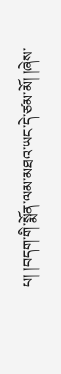པ། །བདག་གི་སྨོན་ལམ་མཐའ་ཡང་དེ་ཙམ་མོ། །ཞེས་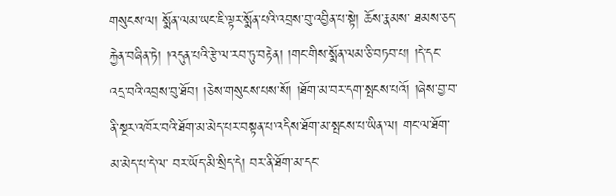གསུངས་ལ། སྨོན་ལམ་ཡང་ཇི་ལྟར་སྨོན་པའི་འབྲས་བུ་འབྱིན་པ་སྟེ། ཆོས་རྣམས་ ཐམས་ཅད་རྐྱེན་བཞིན་ཏེ། །འདུན་པའི་རྩེ་ལ་རབ་ཏུ་བརྟེན། །གང་གིས་སྨོན་ལམ་ཅི་བཏབ་པ། །དེ་དང་འདྲ་བའི་འབྲས་བུ་ཐོབ། །ཅེས་གསུངས་པས་སོ། །ཐོག་མ་བར་དག་སྤངས་པའོ། །ཞེས་བྱ་བ་ནི་སྔར་འཁོར་བའི་ཐོག་མ་མེད་པར་བསྟན་པ་འདིས་ཐོག་མ་སྤངས་པ་ཡིན་ལ། གང་ལ་ཐོག་མ་མེད་པ་དེ་ལ་ བར་ཡོད་མི་སྲིད་དེ། བར་ནི་ཐོག་མ་དང་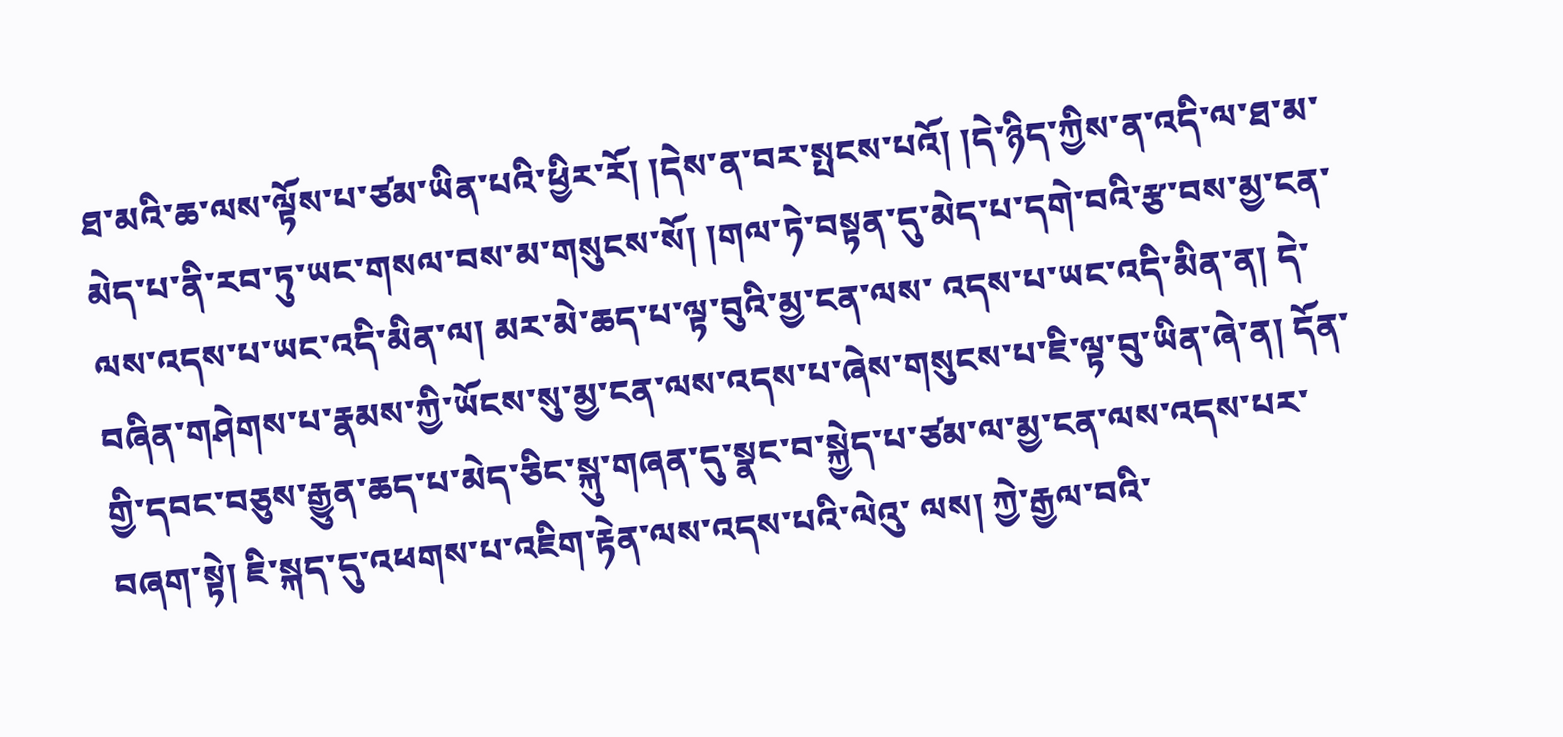ཐ་མའི་ཆ་ལས་ལྟོས་པ་ཙམ་ཡིན་པའི་ཕྱིར་རོ། །དེས་ན་བར་སྤངས་པའོ། །དེ་ཉིད་ཀྱིས་ན་འདི་ལ་ཐ་མ་མེད་པ་ནི་རབ་ཏུ་ཡང་གསལ་བས་མ་གསུངས་སོ། །གལ་ཏེ་བསྟན་དུ་མེད་པ་དགེ་བའི་རྩ་བས་མྱ་ངན་ལས་འདས་པ་ཡང་འདི་མིན་ལ། མར་མེ་ཆད་པ་ལྟ་བུའི་མྱ་ངན་ལས་ འདས་པ་ཡང་འདི་མིན་ན། དེ་བཞིན་གཤེགས་པ་རྣམས་ཀྱི་ཡོངས་སུ་མྱ་ངན་ལས་འདས་པ་ཞེས་གསུངས་པ་ཇི་ལྟ་བུ་ཡིན་ཞེ་ན། དོན་གྱི་དབང་བཅུས་རྒྱུན་ཆད་པ་མེད་ཅིང་སྐུ་གཞན་དུ་སྣང་བ་སྐྱེད་པ་ཙམ་ལ་མྱ་ངན་ལས་འདས་པར་བཞག་སྟེ། ཇི་སྐད་དུ་འཕགས་པ་འཇིག་རྟེན་ལས་འདས་པའི་ལེའུ་ ལས། ཀྱེ་རྒྱལ་བའི་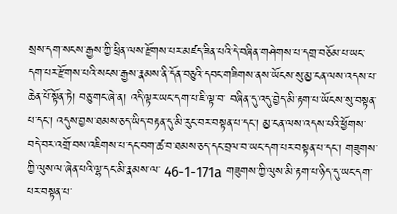སྲས་དག་སངས་རྒྱས་ཀྱི་ཕྲིན་ལས་རྫོགས་པར་མཛད་ཟིན་པའི་དེ་བཞིན་གཤེགས་པ་དགྲ་བཅོམ་པ་ཡང་དག་པར་རྫོགས་པའི་སངས་རྒྱས་རྣམས་ནི་དོན་བཅུའི་དབང་གཟིགས་ནས་ཡོངས་སུ་མྱ་ངན་ལས་འདས་པ་ཆེན་པོ་སྟོན་ཏེ། བཅུ་གང་ཞེ་ན། འདི་ལྟར་ཡང་དག་པ་ཇི་ལྟ་བ་ བཞིན་དུ་འདུ་བྱེད་མི་རྟག་པ་ཡོངས་སུ་བསྟན་པ་དང་། འདུས་བྱས་ཐམས་ཅད་ཡིད་བརྟན་དུ་མི་རུང་བར་བསྟན་པ་དང་། མྱ་ངན་ལས་འདས་པའི་ཕྱོགས་བདེ་བར་འགྲོ་བས་འཇིགས་པ་དང་བག་ཚ་བ་ཐམས་ཅད་དང་བྲལ་བ་ཡང་དག་པར་བསྟན་པ་དང་། གཟུགས་ཀྱི་ལུས་ལ་ཞེན་པའི་ལྷ་དང་མི་རྣམས་ལ་ 46-1-171a གཟུགས་ཀྱི་ལུས་མི་རྟག་པ་ཉིད་དུ་ཡང་དག་པར་བསྟན་པ་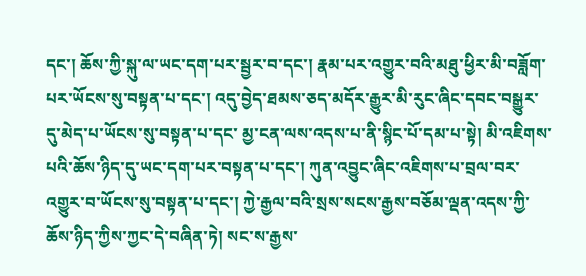དང་། ཆོས་ཀྱི་སྐུ་ལ་ཡང་དག་པར་སྦྱར་བ་དང་། རྣམ་པར་འགྱུར་བའི་མཐུ་ཕྱིར་མི་བཟློག་པར་ཡོངས་སུ་བསྟན་པ་དང་། འདུ་བྱེད་ཐམས་ཅད་མདོར་རྒྱུར་མི་རུང་ཞིང་དབང་བསྒྱུར་དུ་མེད་པ་ཡོངས་སུ་བསྟན་པ་དང་ མྱ་ངན་ལས་འདས་པ་ནི་སྙིང་པོ་དམ་པ་སྟེ། མི་འཇིགས་པའི་ཆོས་ཉིད་དུ་ཡང་དག་པར་བསྟན་པ་དང་། ཀུན་འབྱུང་ཞིང་འཇིགས་པ་བྲལ་བར་འགྱུར་བ་ཡོངས་སུ་བསྟན་པ་དང་། ཀྱེ་རྒྱལ་བའི་སྲས་སངས་རྒྱས་བཅོམ་ལྡན་འདས་ཀྱི་ཆོས་ཉིད་ཀྱིས་ཀྱང་དེ་བཞིན་ཏེ། སང་ས་རྒྱས་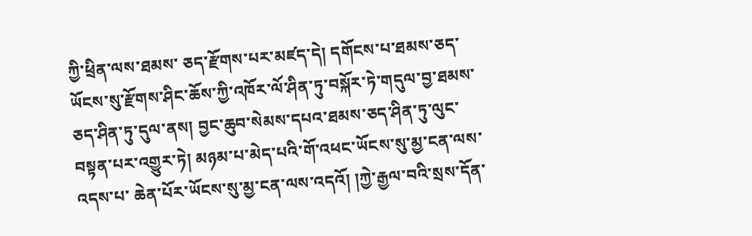ཀྱི་ཕྲིན་ལས་ཐམས་ ཅད་རྫོགས་པར་མཛད་དེ། དགོངས་པ་ཐམས་ཅད་ཡོངས་སུ་རྫོགས་ཤིང་ཆོས་ཀྱི་འཁོར་ལོ་ཤིན་ཏུ་བསྐོར་ཏེ་གདུལ་བྱ་ཐམས་ཅད་ཤིན་ཏུ་དུལ་ནས། བྱང་ཆུབ་སེམས་དཔའ་ཐམས་ཅད་ཤིན་ཏུ་ལུང་བསྟན་པར་འགྱུར་ཏེ། མཉམ་པ་མེད་པའི་གོ་འཕང་ཡོངས་སུ་མྱ་ངན་ལས་འདས་པ་ ཆེན་པོར་ཡོངས་སུ་མྱ་ངན་ལས་འདའོ། །ཀྱེ་རྒྱལ་བའི་སྲས་དོན་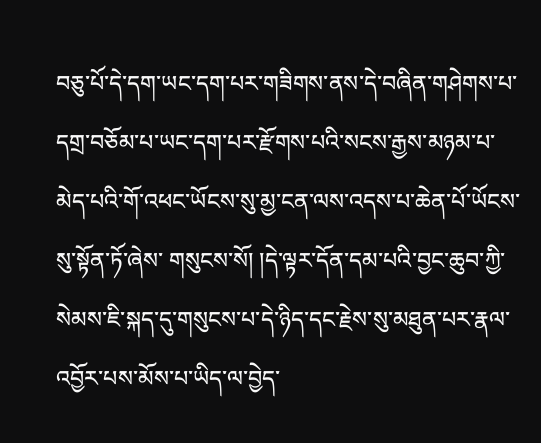བཅུ་པོ་དེ་དག་ཡང་དག་པར་གཟིགས་ནས་དེ་བཞིན་གཤེགས་པ་དགྲ་བཅོམ་པ་ཡང་དག་པར་རྫོགས་པའི་སངས་རྒྱས་མཉམ་པ་མེད་པའི་གོ་འཕང་ཡོངས་སུ་མྱ་ངན་ལས་འདས་པ་ཆེན་པོ་ཡོངས་སུ་སྟོན་ཏོ་ཞེས་ གསུངས་སོ། །དེ་ལྟར་དོན་དམ་པའི་བྱང་ཆུབ་ཀྱི་སེམས་ཇི་སྐད་དུ་གསུངས་པ་དེ་ཉིད་དང་རྗེས་སུ་མཐུན་པར་རྣལ་འབྱོར་པས་མོས་པ་ཡིད་ལ་བྱེད་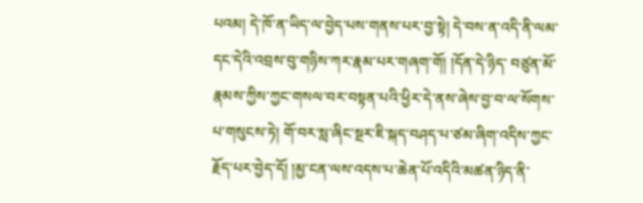པའམ། དེ་ཁོ་ན་ཡིད་ལ་བྱེད་པས་གནས་པར་བྱ་སྟེ། དེ་བས་ན་འདི་ནི་ལམ་དང་དེའི་འབྲས་བུ་གཉིས་ཀར་རྣམ་པར་གཞག་གོ། །དོན་དེ་ཉིད་ བཙུན་མོ་རྣམས་ཀྱིས་ཀྱང་གསལ་བར་བསྟན་པའི་ཕྱིར་དེ་ནས་ཞེས་བྱ་བ་ལ་སོགས་པ་གསུངས་ཏེ། གོ་བར་སླ་ཞིང་སྔར་ཇི་སྐད་བཤད་པ་ཙམ་ཞིག་འདིས་ཀྱང་རྗོད་པར་བྱེད་དོ། །མྱ་ངན་ལས་འདས་པ་ཆེན་པོ་འདིའི་མཚན་ཉིད་ནི་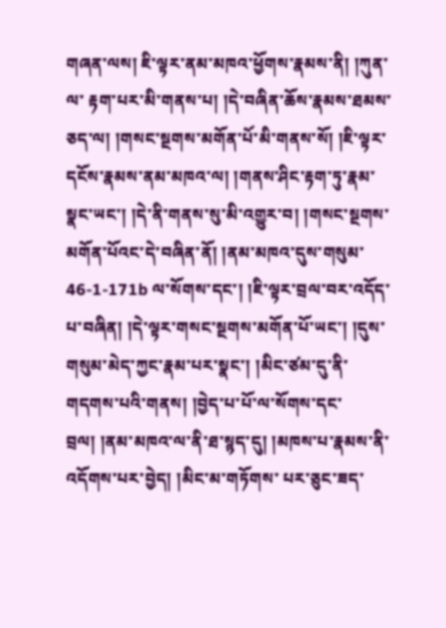གཞན་ལས། ཇི་ལྟར་ནམ་མཁའ་ཕྱོགས་རྣམས་ནི། །ཀུན་ལ་ རྟག་པར་མི་གནས་པ། །དེ་བཞིན་ཆོས་རྣམས་ཐམས་ཅད་ལ། །གསང་སྔགས་མགོན་པོ་མི་གནས་སོ། །ཇི་ལྟར་དངོས་རྣམས་ནམ་མཁའ་ལ། །གནས་ཤིང་རྟག་ཏུ་རྣམ་སྣང་ཡང་། །དེ་ནི་གནས་སུ་མི་འགྱུར་བ། །གསང་སྔགས་མགོན་པོའང་དེ་བཞིན་ནོ། །ནམ་མཁའ་དུས་གསུམ་ 46-1-171b ལ་སོགས་དང་། །ཇི་ལྟར་བྲལ་བར་འདོད་པ་བཞིན། །དེ་ལྟར་གསང་སྔགས་མགོན་པོ་ཡང་། །དུས་གསུམ་མེད་ཀྱང་རྣམ་པར་སྣང་། །མིང་ཙམ་དུ་ནི་གདགས་པའི་གནས། །བྱེད་པ་པོ་ལ་སོགས་དང་བྲལ། །ནམ་མཁའ་ལ་ནི་ཐ་སྙད་དུ། །མཁས་པ་རྣམས་ནི་འདོགས་པར་བྱེད། །མིང་མ་གཏོགས་ པར་ཅུང་ཟད་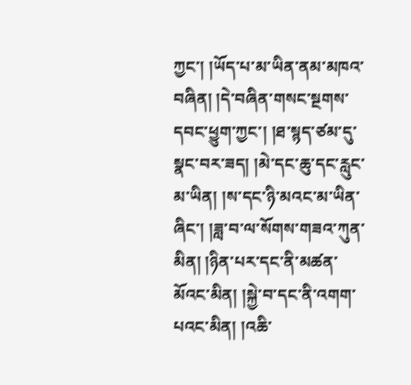ཀྱང་། །ཡོད་པ་མ་ཡིན་ནམ་མཁའ་བཞིན། །དེ་བཞིན་གསང་སྔགས་དབང་ཕྱུག་ཀྱང་། །ཐ་སྙད་ཙམ་དུ་སྣང་བར་ཟད། །མེ་དང་ཆུ་དང་རླུང་མ་ཡིན། །ས་དང་ཉི་མའང་མ་ཡིན་ཞིང་། །ཟླ་བ་ལ་སོགས་གཟའ་ཀུན་མིན། །ཉིན་པར་དང་ནི་མཚན་མོའང་མིན། །སྐྱེ་བ་དང་ནི་འགག་པའང་མིན། །འཆི་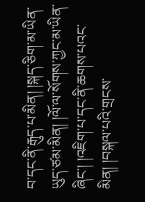བ་དང་ནི་རྒུད་པ་མིན། །སྐད་ཅིག་མ་ཡིན་ཡུད་ཙམ་མིན། །ལོ་ལ་སོགས་ཀྱང་མ་ཡིན་ཞིང་། །འཇིག་པ་དང་ནི་ཆགས་པའང་མིན། །བསྐལ་པའི་གྲངས་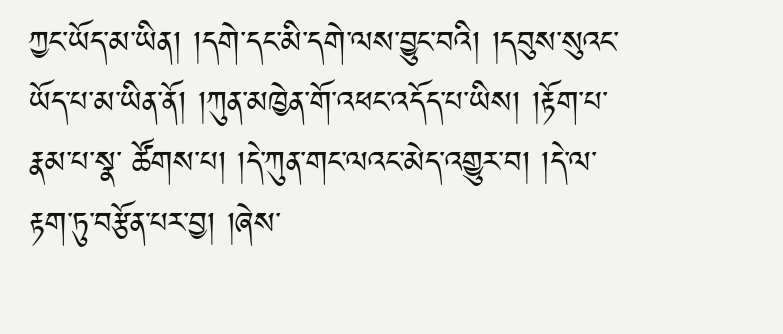ཀྱང་ཡོད་མ་ཡིན། །དགེ་དང་མི་དགེ་ལས་བྱུང་བའི། །དབུས་སུའང་ཡོད་པ་མ་ཡིན་ནོ། །ཀུན་མཁྱེན་གོ་འཕང་འདོད་པ་ཡིས། །རྟོག་པ་རྣམ་པ་སྣ་ ཚོགས་པ། །དེ་ཀུན་གང་ལའང་མེད་འགྱུར་བ། །དེ་ལ་རྟག་ཏུ་བརྩོན་པར་བྱ། །ཞེས་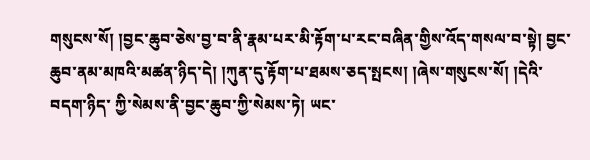གསུངས་སོ། །བྱང་ཆུབ་ཅེས་བྱ་བ་ནི་རྣམ་པར་མི་རྟོག་པ་རང་བཞིན་གྱིས་འོད་གསལ་བ་སྟེ། བྱང་ཆུབ་ནམ་མཁའི་མཚན་ཉིད་དེ། །ཀུན་དུ་རྟོག་པ་ཐམས་ཅད་སྤངས། །ཞེས་གསུངས་སོ། །དེའི་བདག་ཉིད་ ཀྱི་སེམས་ནི་བྱང་ཆུབ་ཀྱི་སེམས་ཏེ། ཡང་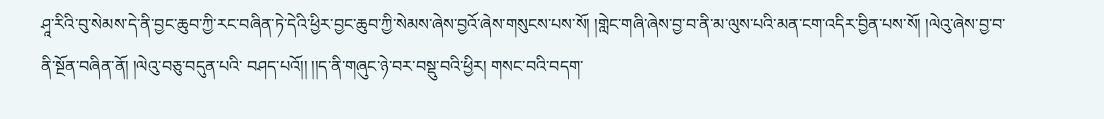ཤཱ་རིའི་བུ་སེམས་དེ་ནི་བྱང་ཆུབ་ཀྱི་རང་བཞིན་ཏེ་དེའི་ཕྱིར་བྱང་ཆུབ་ཀྱི་སེམས་ཞེས་བྱའོ་ཞེས་གསུངས་པས་སོ། །གླེང་གཞི་ཞེས་བྱ་བ་ནི་མ་ལུས་པའི་མན་ངག་འདིར་བྱིན་པས་སོ། །ལེའུ་ཞེས་བྱ་བ་ནི་སྔོན་བཞིན་ནོ། །ལེའུ་བཅུ་བདུན་པའི་ བཤད་པའོ།། །།ད་ནི་གཞུང་ཉེ་བར་བསྡུ་བའི་ཕྱིར། གསང་བའི་བདག་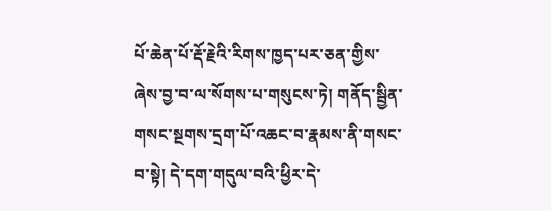པོ་ཆེན་པོ་རྡོ་རྗེའི་རིགས་ཁྱད་པར་ཅན་གྱིས་ཞེས་བྱ་བ་ལ་སོགས་པ་གསུངས་ཏེ། གནོད་སྦྱིན་གསང་སྔགས་དྲག་པོ་འཆང་བ་རྣམས་ནི་གསང་བ་སྟེ། དེ་དག་གདུལ་བའི་ཕྱིར་དེ་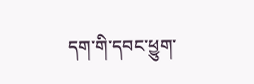དག་གི་དབང་ཕྱུག་